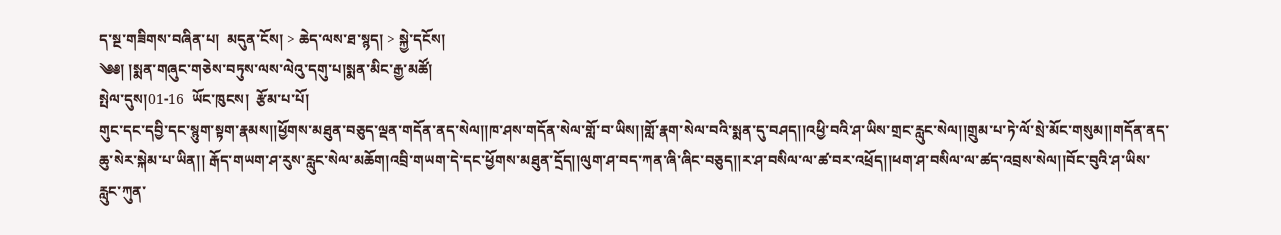ད་སྔ་གཟིགས་བཞིན་པ།  མདུན་ངོས། > ཆེད་ལས་ཐ་སྙད། > སྐྱེ་དངོས།
༄༅། །སྨན་གཞུང་གཅེས་བཏུས་ལས་ལེའུ་དགུ་པ།སྨན་མིང་རྒྱ་མཚོ།
སྤེལ་དུས།01-16  ཡོང་ཁུངས།  རྩོམ་པ་པོ།
གུང་དང་དབྱི་དང་སྙུག་སྟག་རྣམས།།ཕྱོགས་མཐུན་བཅུད་ལྡན་གདོན་ནད་སེལ།།ཁ་ཤས་གདོན་སེལ་གློ་བ་ཡིས།།གློ་རྣག་སེལ་བའི་སྨན་དུ་བཤད།།འཕྱི་བའི་ཤ་ཡིས་གྲང་རླུང་སེལ།།གྲུམ་པ་ཏེ་ལོ་སྲེ་མོང་གསུམ།།གདོན་ནད་ཆུ་སེར་སྐེམ་པ་ཡིན།། རྒོད་གཡག་ཤ་རུས་རླུང་སེལ་མཆོག།འབྲི་གཡག་དེ་དང་ཕྱོགས་མཐུན་དྲོད།།ལུག་ཤ་བད་ཀན་ཞི་ཞིང་བཅུད།།ར་ཤ་བསིལ་ལ་ཚ་བར་འཕྲོད།།ཕག་ཤ་བསིལ་ལ་ཚད་འབྲས་སེལ།།བོང་བུའི་ཤ་ཡིས་རླུང་ཀུན་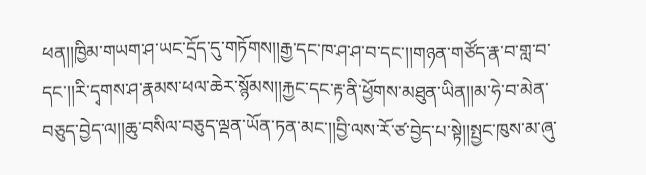ཕན།།ཁྱིམ་གཡག་ཤ་ཡང་དྲོད་དུ་གཏོགས།།རྒྱ་དང་ཁ་ཤ་ཤ་བ་དང་།།གཉན་གཙོད་རྣ་བ་གླ་བ་དང་།།རི་དྭགས་ཤ་རྣམས་ཕལ་ཆེར་སྙོམས།།རྐྱང་དང་རྟ་ནི་ཕྱོགས་མཐུན་ཡིན།།མ་ཧེ་བ་མེན་བཅུད་བྱེད་ལ།།ཆུ་བསིལ་བཅུད་ལྡན་ཡོན་ཏན་མང་།།བྱི་ལས་རོ་ཙ་བྱེད་པ་སྟེ།།སྤྱང་ཁུས་མ་ཞུ་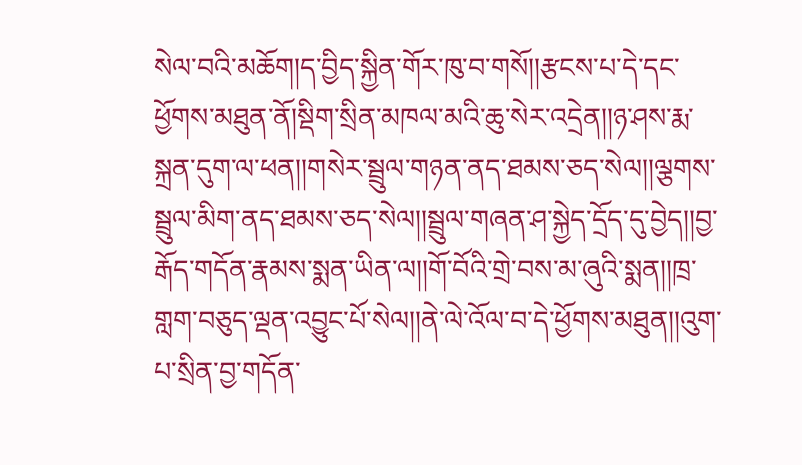སེལ་བའི་མཆོག།ད་བྱིད་སྐྱིན་གོར་ཁུ་བ་གསོ།།རྩངས་པ་དེ་དང་ཕྱོགས་མཐུན་ནོ།སྡིག་སྲིན་མཁལ་མའི་ཆུ་སེར་འདྲེན།།ཉ་ཤས་རྨ་སྐྲན་དུག་ལ་ཕན།།གསེར་སྦྲུལ་གཉན་ནད་ཐམས་ཅད་སེལ།།ལྕགས་སྦྲུལ་མིག་ནད་ཐམས་ཅད་སེལ།།སྦྲུལ་གཞན་ཤ་སྐྱེད་དྲོད་དུ་བྱེད།།བྱ་རྒོད་གདོན་རྣམས་སྨན་ཡིན་ལ།།གོ་བོའི་གྲེ་བས་མ་ཞུའི་སྨན།།ཁྲ་གླག་བཅུད་ལྡན་འབྱུང་པོ་སེལ།།ནེ་ལེ་འོལ་བ་དེ་ཕྱོགས་མཐུན།།འུག་པ་སྲིན་བྱ་གདོན་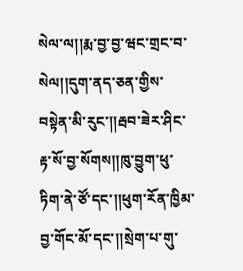སེལ་ལ།།རྨ་བྱ་བྱ་ཝང་གྲང་བ་སེལ།།དུག་ནད་ཅན་གྱིས་བསྟེན་མི་རུང་།།རྦབ་ཟེར་ཤིང་རྟ་སོ་བྱ་སོགས།།ཁུ་བྱུག་ཕུ་ཏིག་ནེ་ཙོ་དང་།།ཕུག་རོན་ཁྱིམ་བྱ་གོང་མོ་དང་།།སྲེག་པ་གུ་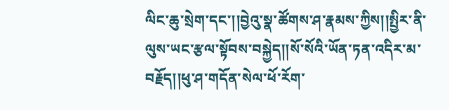ལིང་ཆུ་སྲེག་དང་།།བྱེའུ་སྣ་ཚོགས་ཤ་རྣམས་ཀྱིས།།སྤྱིར་ནི་ལུས་ཡང་རྩལ་སྟོབས་བསྐྱེད།།སོ་སོའི་ཡོན་ཏན་འདིར་མ་བརྗོད།།ཕུ་ཤ་གདོན་སེལ་ཕོ་རོག་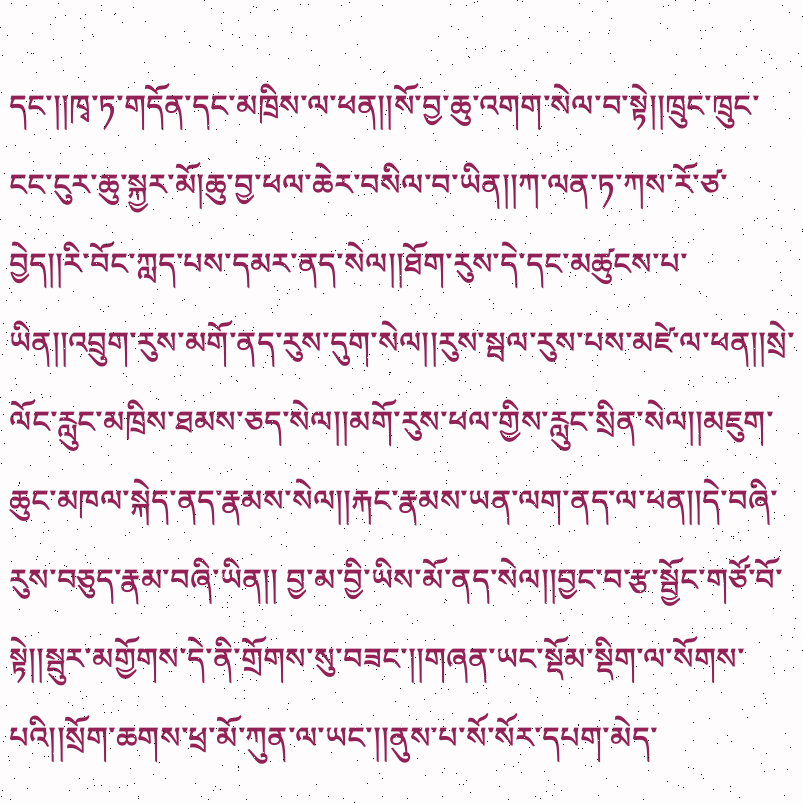དང་།།ཁྭ་ཏ་གདོན་དང་མཁྲིས་ལ་ཕན།།སོ་བྱ་ཆུ་འགག་སེལ་བ་སྟེ།།ཁྲུང་ཁྲུང་ངང་ངུར་ཆུ་སྐྱར་མོ།ཆུ་བྱ་ཕལ་ཆེར་བསིལ་བ་ཡིན།།ཀ་ལན་ཏ་ཀས་རོ་ཙ་བྱེད།།རི་བོང་ཀླད་པས་དམར་ནད་སེལ།།ཐོག་རུས་དེ་དང་མཚུངས་པ་ཡིན།།འབྲུག་རུས་མགོ་ནད་རུས་དུག་སེལ།།རུས་སྦལ་རུས་པས་མཛེ་ལ་ཕན།།སྲེ་ལོང་རླུང་མཁྲིས་ཐམས་ཅད་སེལ།།མགོ་རུས་ཕལ་གྱིས་རླུང་སྲིན་སེལ།།མཇུག་ཆུང་མཁལ་སྐེད་ནད་རྣམས་སེལ།།རྐང་རྣམས་ཡན་ལག་ནད་ལ་ཕན།།དེ་བཞི་རུས་བཅུད་རྣམ་བཞི་ཡིན།། བྱ་མ་བྱི་ཡིས་མོ་ནད་སེལ།།བྱང་བ་རྩ་སྦྱོང་གཙོ་བོ་སྟེ།།སྦུར་མགྱོགས་དེ་ནི་གྲོགས་སུ་བཟང་།།གཞན་ཡང་སྡོམ་སྡིག་ལ་སོགས་པའི།།སྲོག་ཆགས་ཕྲ་མོ་ཀུན་ལ་ཡང་།།ནུས་པ་སོ་སོར་དཔག་མེད་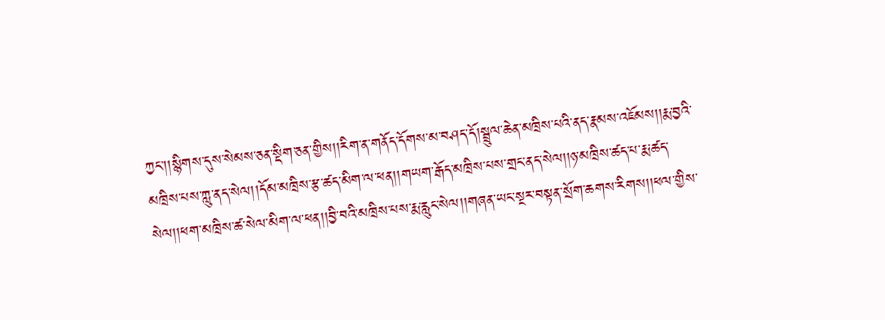ཀྱང་།།སྙིགས་དུས་སེམས་ཅན་སྡིག་ཅན་གྱིས།།རིག་ན་གནོད་དོགས་མ་བཤད་དོ།སྦྲུལ་ཆེན་མཁྲིས་པའི་ནད་རྣམས་འཇོམས།།རྨ་བྱའི་མཁྲིས་པས་ཀླུ་ནད་སེལ།།དོམ་མཁྲིས་རྩ་ཚད་མིག་ལ་ཕན།།གཡག་རྒོད་མཁྲིས་པས་གྲང་ནད་སེལ།།ཉ་མཁྲིས་ཚད་པ་རྨ་ཚད་སེལ།།ཕག་མཁྲིས་ཚ་སེལ་མིག་ལ་ཕན།།བྱི་བའི་མཁྲིས་པས་རྨ་རླུང་སེལ།།གཞན་ཡང་སྔར་བསྟན་སྲོག་ཆགས་རིགས།།ཕལ་གྱིས་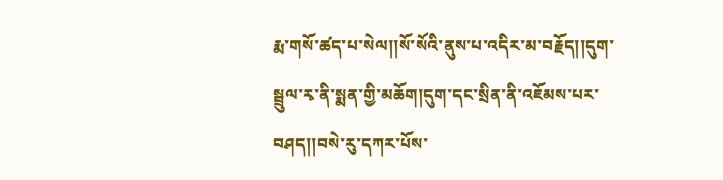རྨ་གསོ་ཚད་པ་སེལ།།སོ་སོའི་ནུས་པ་འདིར་མ་བརྗོད།།དུག་སྦྲུལ་རྭ་ནི་སྨན་གྱི་མཆོག།དུག་དང་སྲིན་ནི་འཇོམས་པར་བཤད།།བསེ་རུ་དཀར་པོས་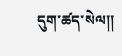དུག་ཚད་སེལ།།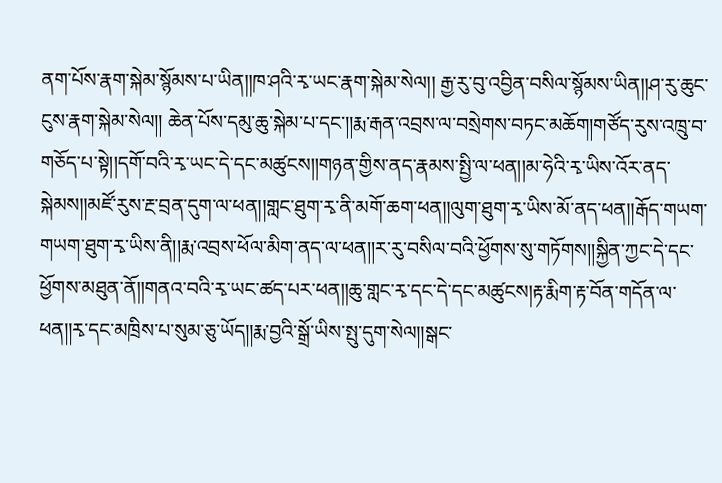ནག་པོས་རྣག་སྐེམ་སྙོམས་པ་ཡིན།།ཁ་ཤའི་རྭ་ཡང་རྣག་སྐེམ་སེལ།། རྒྱ་རུ་བུ་འབྱིན་བསིལ་སྙོམས་ཡིན།།ཤ་རུ་ཆུང་ངུས་རྣག་སྐེམ་སེལ།། ཆེན་པོས་དམུ་ཆུ་སྐེམ་པ་དང་།།རྨ་རྒན་འབྲས་ལ་བསྲེགས་བཏང་མཆོག།གཙོད་རུས་འཁྲུ་བ་གཅོད་པ་སྟེ།།དགོ་བའི་རྭ་ཡང་དེ་དང་མཚུངས།།གཉན་གྱིས་ནད་རྣམས་སྤྱི་ལ་ཕན།།མ་ཧེའི་རྭ་ཡིས་འོར་ནད་སྐེམས།།མཛོ་རུས་རྔ་བྲན་དུག་ལ་ཕན།།གླང་ཐུག་རྭ་ནི་མགོ་ཆག་ཕན།།ལུག་ཐུག་རྭ་ཡིས་མོ་ནད་ཕན།།རྒོད་གཡག་གཡག་ཐུག་རྭ་ཡིས་ནི།།རྨ་འབྲས་ཕོལ་མིག་ནད་ལ་ཕན།།ར་རུ་བསིལ་བའི་ཕྱོགས་སུ་གཏོགས།།སྐྱིན་ཀྱང་དེ་དང་ཕྱོགས་མཐུན་ནོ།།གནའ་བའི་རྭ་ཡང་ཚད་པར་ཕན།།ཆུ་གླང་རྭ་དང་དེ་དང་མཚུངས།རྟ་རྨིག་རྟ་བོན་གདོན་ལ་ཕན།།རྭ་དང་མཁྲིས་པ་སུམ་ཅུ་ཡོད།།རྨ་བྱའི་སྒྲོ་ཡིས་སྤུ་དུག་སེལ།།སྒང་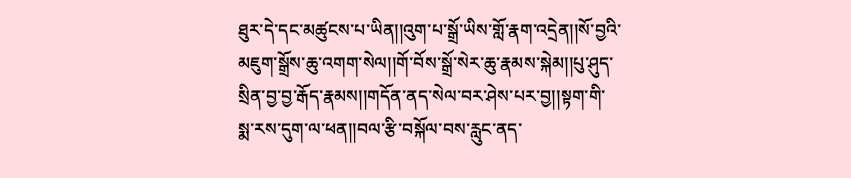ཐུར་དེ་དང་མཚུངས་པ་ཡིན།།འུག་པ་སྒྲོ་ཡིས་གློ་རྣག་འདྲེན།།སོ་བྱའི་མཇུག་སྒྲོས་ཆུ་འགག་སེལ།།གོ་བོས་སྒྲོ་སེར་ཆུ་རྣམས་སྐེམ།།པུ་ཤུད་སྲིན་བྱ་བྱ་རྒོད་རྣམས།།གདོན་ནད་སེལ་བར་ཤེས་པར་བྱ།།སྟག་གི་སྨ་རས་དུག་ལ་ཕན།།བལ་རྩི་བསྐོལ་བས་རླུང་ནད་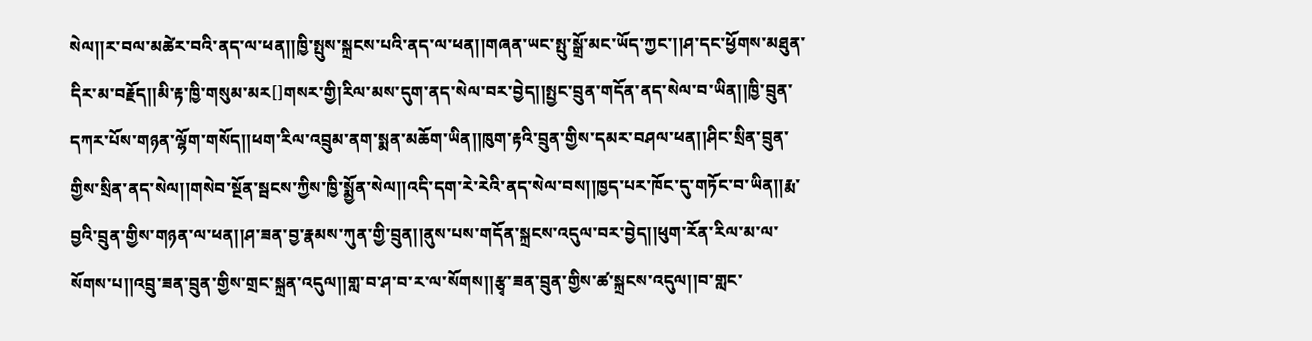སེལ།།ར་བལ་མཚེར་བའི་ནད་ལ་ཕན།།ཁྱི་སྤུས་སྐྲངས་པའི་ནད་ལ་ཕན།།གཞན་ཡང་སྤུ་སྒྲོ་མང་ཡོད་ཀྱང་།།ཤ་དང་ཕྱོགས་མཐུན་དིར་མ་བརྗོད།།མི་རྟ་ཁྱི་གསུམ་མར[]གསར་གྱི།རིལ་མས་དུག་ནད་སེལ་བར་བྱེད།།སྤྱང་བྲུན་གདོན་ནད་སེལ་བ་ཡིན།།ཁྱི་བྲུན་དཀར་པོས་གཉན་ལྷོག་གསོད།།ཕག་རིལ་འབྲུམ་ནག་སྨན་མཆོག་ཡིན།།ཁུག་རྟའི་བྲུན་གྱིས་དམར་བཤལ་ཕན།།ཤིང་སྲིན་བྲུན་གྱིས་སྲིན་ནད་སེལ།།གསེབ་སྔོན་སྦངས་ཀྱིས་ཁྱི་སྨྱོན་སེལ།།འདི་དག་རེ་རེའི་ནད་སེལ་བས།།ཁྱད་པར་ཁོང་དུ་གཏོང་བ་ཡིན།།རྨ་བྱའི་བྲུན་གྱིས་གཉན་ལ་ཕན།།ཤ་ཟན་བྱ་རྣམས་ཀུན་གྱི་བྲུན།།ནུས་པས་གདོན་སྐྲངས་འདུལ་བར་བྱེད།།ཕུག་རོན་རིལ་མ་ལ་སོགས་པ།།འབྲུ་ཟན་བྲུན་གྱིས་གྲང་སྐྲན་འདུལ།།གླ་བ་ཤ་བ་ར་ལ་སོགས།།རྩྭ་ཟན་བྲུན་གྱིས་ཚ་སྐྲངས་འདུལ།།བ་གླང་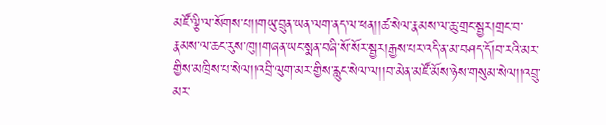མཛོ་ལྕི་ལ་སོགས་པ།།གཡུ་བྲུན་ཡན་ལག་ནད་ལ་ཕན།།ཚ་སེལ་རྣམས་ལ་ཆུ་གྲང་སྦྱར།གྲང་བ་རྣམས་ལ་ཆང་རུས་ཁུ།།གཞན་ཡང་སྨན་བཞི་སོ་སོར་སྦྱར།རྒྱས་པར་འདི་ན་མ་བཤད་དོ།བ་རའི་མར་གྱིས་མཁྲིས་པ་སེལ།།འབྲི་ལུག་མར་གྱིས་རླུང་སེལ་ལ།།བ་མེན་མཛོ་མོས་ཉེས་གསུམ་སེལ།།འབྲུ་མར་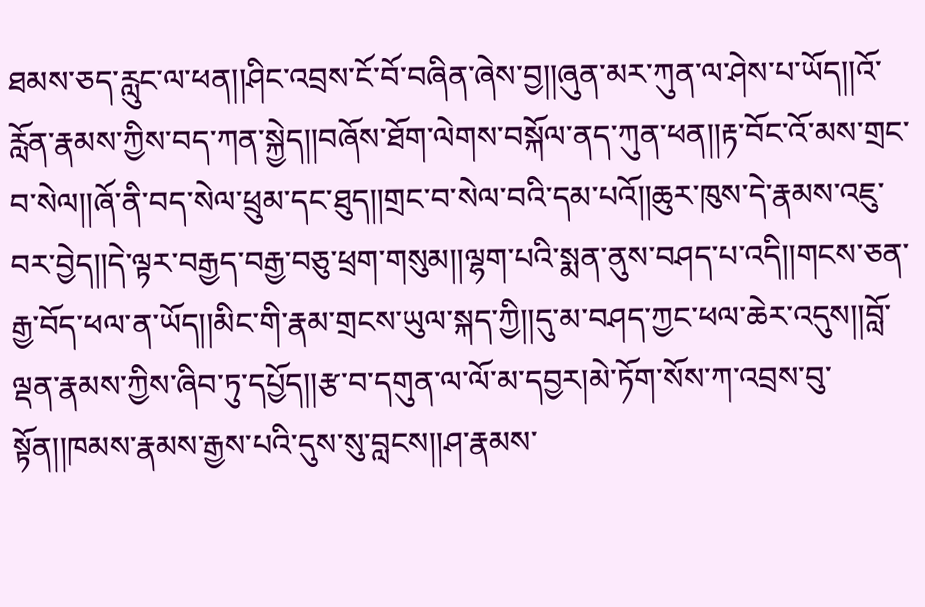ཐམས་ཅད་རླུང་ལ་ཕན།།ཤིང་འབྲས་ངོ་བོ་བཞིན་ཞེས་བྱ།།ཞུན་མར་ཀུན་ལ་ཤེས་པ་ཡོད།།འོ་རློན་རྣམས་ཀྱིས་བད་ཀན་སྐྱེད།།བཞོས་ཐོག་ལེགས་བསྐོལ་ནད་ཀུན་ཕན།།རྟ་བོང་འོ་མས་གྲང་བ་སེལ།།ཞོ་ནི་བད་སེལ་ཕྲུམ་དང་ཐུད།།གྲང་བ་སེལ་བའི་དམ་པའོ།།ཆུར་ཁུས་དེ་རྣམས་འཇུ་བར་བྱེད།།དེ་ལྟར་བརྒྱད་བརྒྱ་བཅུ་ཕྲག་གསུམ།།ལྷག་པའི་སྨན་ནུས་བཤད་པ་འདི།།གངས་ཅན་རྒྱ་བོད་ཕལ་ན་ཡོད།།མིང་གི་རྣམ་གྲངས་ཡུལ་སྐད་ཀྱི།།དུ་མ་བཤད་ཀྱང་ཕལ་ཆེར་འདུས།།བློ་ལྡན་རྣམས་ཀྱིས་ཞིབ་ཏུ་དཔྱོད།།རྩ་བ་དགུན་ལ་ལོ་མ་དབྱར།མེ་ཏོག་སོས་ཀ་འབྲས་བུ་སྟོན།།ཁམས་རྣམས་རྒྱས་པའི་དུས་སུ་བླངས།།ཤ་རྣམས་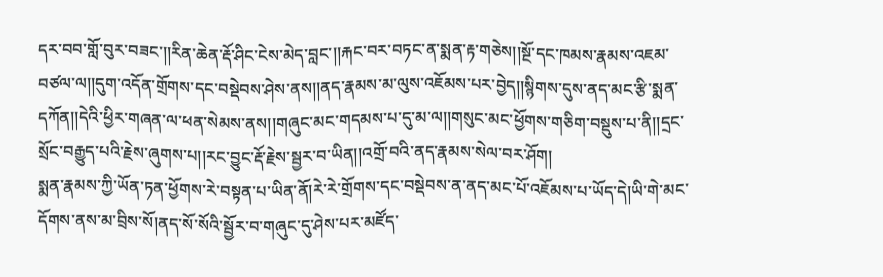དར་བབ་གློ་བུར་བཟང་།།རིན་ཆེན་རྡོ་ཤིང་ངེས་མེད་བླང་།།རྐང་བར་བཏང་ན་སྨན་རྟ་གཅེས།།སྔོ་དང་ཁམས་རྣམས་འཇམ་བཙལ་ལ།།དུག་འདོན་གྲོགས་དང་བསྡེབས་ཤེས་ནས།།ནད་རྣམས་མ་ལུས་འཇོམས་པར་བྱེད།།སྙིགས་དུས་ནད་མང་རྩི་སྨན་དཀོན།།དེའི་ཕྱིར་གཞན་ལ་ཕན་སེམས་ནས།།གཞུང་མང་གདམས་པ་དུ་མ་ལ།།གསུང་མང་ཕྱོགས་གཅིག་བསྡུས་པ་ནི།།དྲང་སྲོང་བརྒྱུད་པའི་རྗེས་ཞུགས་པ།།རང་བྱུང་རྡོ་རྗེས་སྦྱར་བ་ཡིན།།འགྲོ་བའི་ནད་རྣམས་སེལ་བར་ཤོག།
སྨན་རྣམས་ཀྱི་ཡོན་ཏན་ཕྱོགས་རེ་བསྟན་པ་ཡིན་ནོ།རེ་རེ་གྲོགས་དང་བསྡེབས་ན་ནད་མང་པོ་འཇོམས་པ་ཡོད་དེ།ཡི་གེ་མང་དོགས་ནས་མ་བྲིས་སོ།ནད་སོ་སོའི་སྦྱོར་བ་གཞུང་དུ་ཤེས་པར་མཛོད་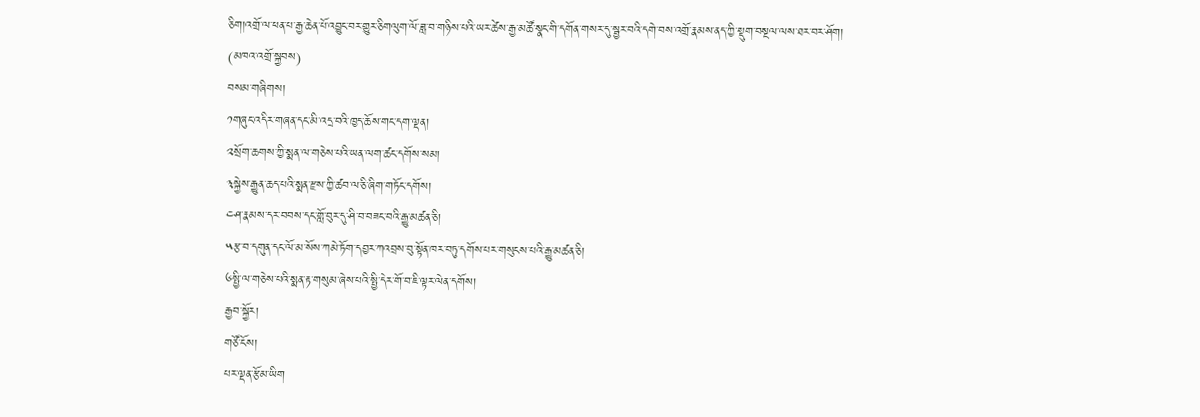ཅིག།འགྲོ་ལ་ཕན་པ་རྒྱ་ཆེན་པོ་འབྱུང་བར་གྱུར་ཅིགལུག་ལོ་ཟླ་བ་གཉིས་པའི་ཡར་ཚེས་རྒྱ་མཚོ་སྣང་གི་དགོན་གསར་དུ་སྦྱར་བའི་དགེ་བས་འགྲོ་རྣམས་ནད་ཀྱི་སྡུག་བསྔལ་ལས་ཐར་བར་ཤོག།
(མཁའ་འགྲོ་སྐྱབས)
བསམ་གཞིགས།
༡གཞུང་འདིར་གཞན་དང་མི་འདྲ་བའི་ཁྱད་ཆོས་གང་དག་ལྡན།
༢སྲོག་ཆགས་ཀྱི་སྨན་ལ་གཅེས་པའི་ཡན་ལག་ཚང་དགོས་སམ།
༣སྐྱེས་རྒྱུན་ཆད་པའི་སྨན་རྫས་ཀྱི་ཚབ་ལ་ཅི་ཞིག་གཏོང་དགོས།
༤ཤ་རྣམས་དར་བབས་དང་གློ་བུར་དུ་ཤི་བ་བཟང་བའི་རྒྱུ་མཚན་ཅི།
༥རྩ་བ་དགུན་དང་ལོ་མ་སོས་ཀམེ་ཏོག་དབྱར་ཀའབྲས་བུ་སྟོན་ཁར་བཏུ་དགོས་པར་གསུངས་པའི་རྒྱུ་མཚན་ཅི།
༦སྤྱི་ལ་གཅེས་པའི་སྨན་རྟ་གསུམ་ཞེས་པའི་སྤྱི་དེར་གོ་བ་ཇི་ལྟར་ལེན་དགོས།
རྒྱབ་སྐྱོར།
གཙོ་ངོས།
པར་ལྡན་རྩོམ་ཡིག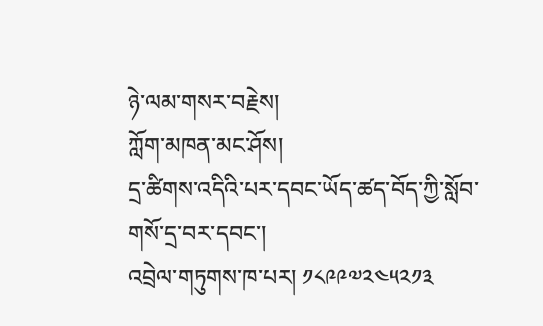ཉེ་ལམ་གསར་བརྗེས།
ཀློག་མཁན་མང་ཤོས།
དྲ་ཚིགས་འདིའི་པར་དབང་ཡོད་ཚད་བོད་ཀྱི་སློབ་གསོ་དྲ་བར་དབང་།
འབྲེལ་གཏུགས་ཁ་པར། ༡༨༩༩༧༢༤༥༢༡༣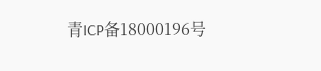青ICP备18000196号